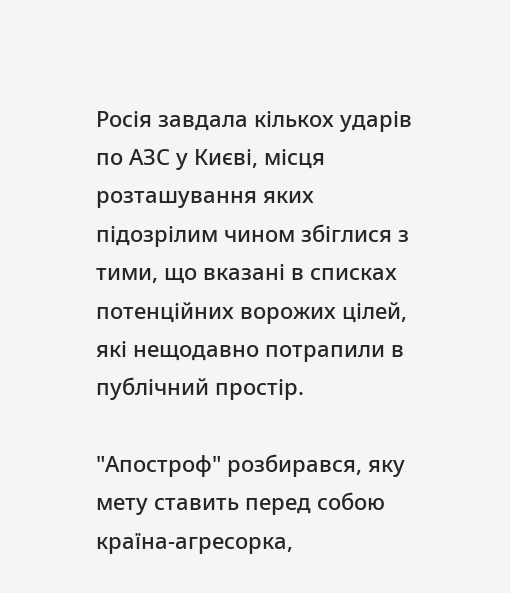Росія завдала кількох ударів по АЗС у Києві, місця розташування яких підозрілим чином збіглися з тими, що вказані в списках потенційних ворожих цілей, які нещодавно потрапили в публічний простір.

"Апостроф" розбирався, яку мету ставить перед собою країна-агресорка,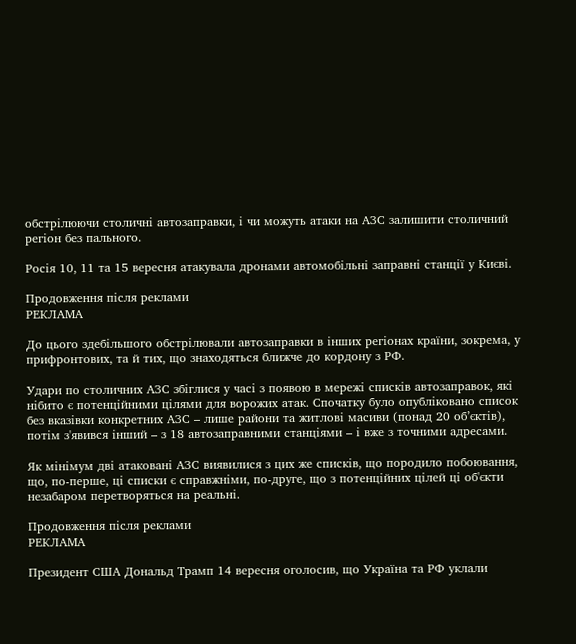обстрілюючи столичні автозаправки, і чи можуть атаки на АЗС залишити столичний регіон без пального.

Росія 10, 11 та 15 вересня атакувала дронами автомобільні заправні станції у Києві.

Продовження після реклами
РЕКЛАМА

До цього здебільшого обстрілювали автозаправки в інших регіонах країни, зокрема, у прифронтових, та й тих, що знаходяться ближче до кордону з РФ.

Удари по столичних АЗС збіглися у часі з появою в мережі списків автозаправок, які нібито є потенційними цілями для ворожих атак. Спочатку було опубліковано список без вказівки конкретних АЗС – лише райони та житлові масиви (понад 20 об’єктів), потім з'явився інший – з 18 автозаправними станціями – і вже з точними адресами.

Як мінімум дві атаковані АЗС виявилися з цих же списків, що породило побоювання, що, по-перше, ці списки є справжніми, по-друге, що з потенційних цілей ці об'єкти незабаром перетворяться на реальні.

Продовження після реклами
РЕКЛАМА

Президент США Дональд Трамп 14 вересня оголосив, що Україна та РФ уклали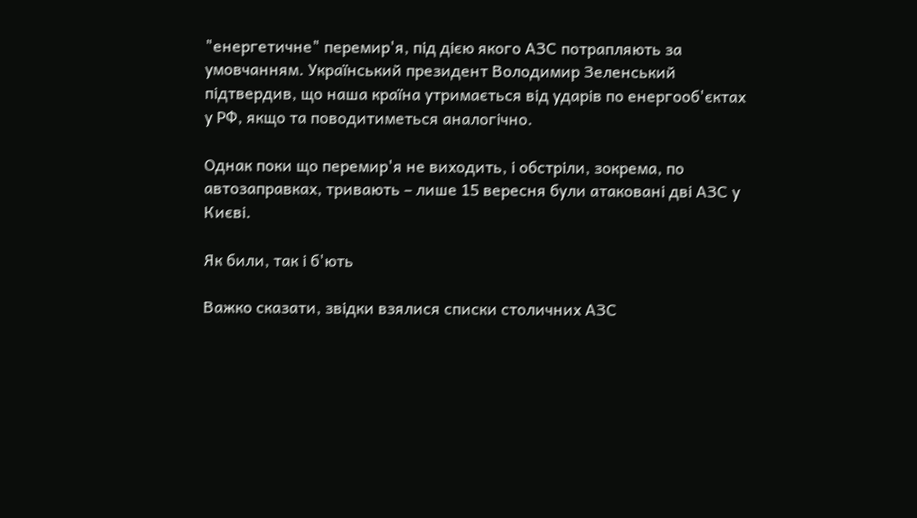"енергетичне" перемир'я, під дією якого АЗС потрапляють за умовчанням. Український президент Володимир Зеленський підтвердив, що наша країна утримається від ударів по енергооб'єктах у РФ, якщо та поводитиметься аналогічно.

Однак поки що перемир'я не виходить, і обстріли, зокрема, по автозаправках, тривають – лише 15 вересня були атаковані дві АЗС у Києві.

Як били, так і б'ють

Важко сказати, звідки взялися списки столичних АЗС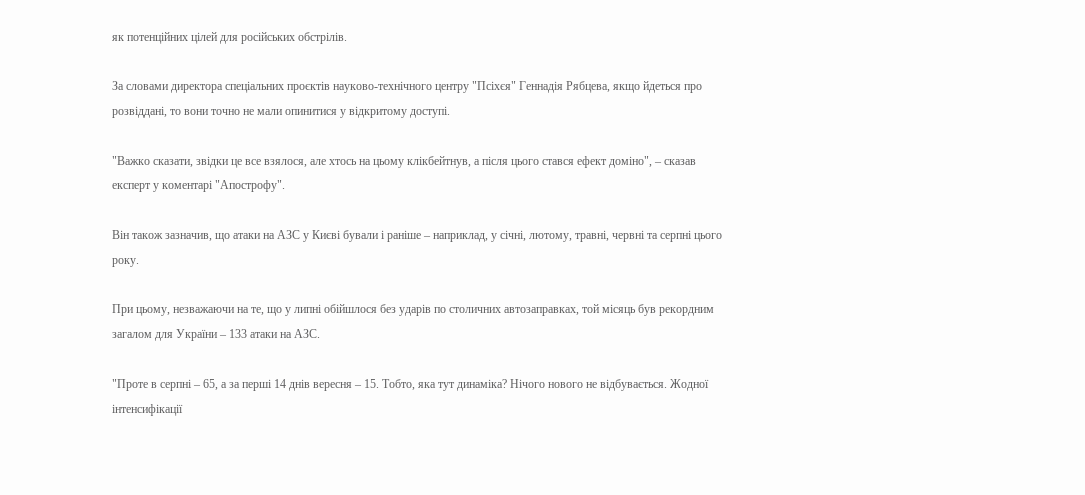як потенційних цілей для російських обстрілів.

За словами директора спеціальних проєктів науково-технічного центру "Псіхєя" Геннадія Рябцева, якщо йдеться про розвіддані, то вони точно не мали опинитися у відкритому доступі.

"Важко сказати, звідки це все взялося, але хтось на цьому клікбейтнув, а після цього стався ефект доміно", – сказав експерт у коментарі "Апострофу".

Він також зазначив, що атаки на АЗС у Києві бували і раніше – наприклад, у січні, лютому, травні, червні та серпні цього року.

При цьому, незважаючи на те, що у липні обійшлося без ударів по столичних автозаправках, той місяць був рекордним загалом для України – 133 атаки на АЗС.

"Проте в серпні – 65, а за перші 14 днів вересня – 15. Тобто, яка тут динаміка? Нічого нового не відбувається. Жодної інтенсифікації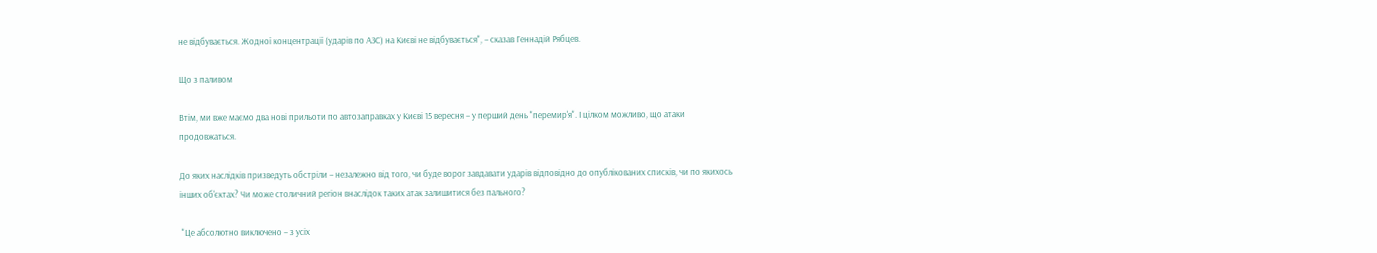не відбувається. Жодної концентрації (ударів по АЗС) на Києві не відбувається", – сказав Геннадій Рябцев.

Що з паливом

Втім, ми вже маємо два нові прильоти по автозаправках у Києві 15 вересня – у перший день "перемир'я". І цілком можливо, що атаки продовжаться.

До яких наслідків призведуть обстріли – незалежно від того, чи буде ворог завдавати ударів відповідно до опублікованих списків, чи по якихось інших об'єктах? Чи може столичний регіон внаслідок таких атак залишитися без пального?

 "Це абсолютно виключено – з усіх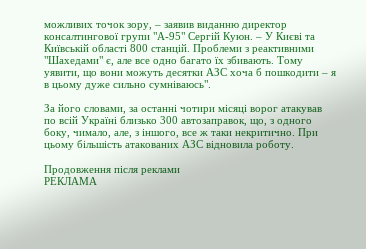можливих точок зору, – заявив виданню директор консалтингової групи "А-95" Сергій Куюн. – У Києві та Київській області 800 станцій. Проблеми з реактивними "Шахедами" є, але все одно багато їх збивають. Тому уявити, що вони можуть десятки АЗС хоча б пошкодити – я в цьому дуже сильно сумніваюсь".

За його словами, за останні чотири місяці ворог атакував по всій Україні близько 300 автозаправок, що, з одного боку, чимало, але, з іншого, все ж таки некритично. При цьому більшість атакованих АЗС відновила роботу.

Продовження після реклами
РЕКЛАМА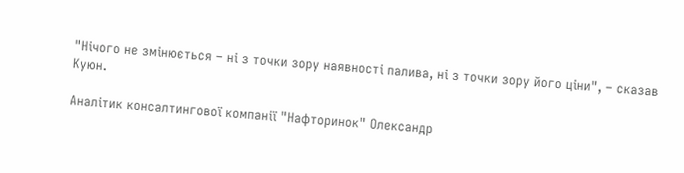"Нічого не змінюється – ні з точки зору наявності палива, ні з точки зору його ціни", – сказав Куюн.

Аналітик консалтингової компанії "Нафторинок" Олександр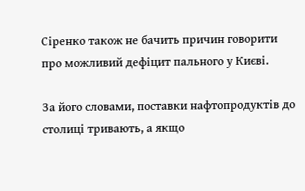Сіренко також не бачить причин говорити про можливий дефіцит пального у Києві.

За його словами, поставки нафтопродуктів до столиці тривають, а якщо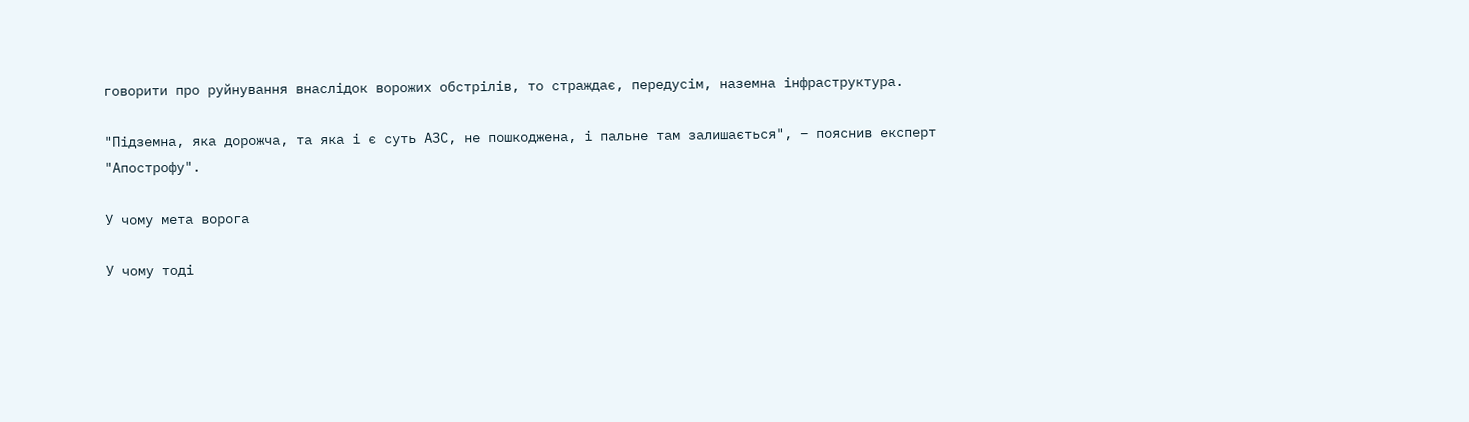говорити про руйнування внаслідок ворожих обстрілів, то страждає, передусім, наземна інфраструктура.

"Підземна, яка дорожча, та яка і є суть АЗС, не пошкоджена, і пальне там залишається", – пояснив експерт "Апострофу".

У чому мета ворога

У чому тоді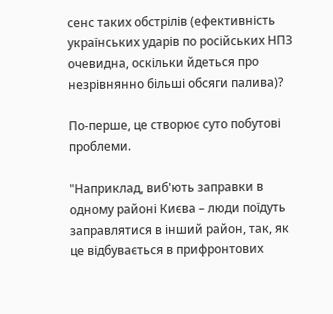сенс таких обстрілів (ефективність українських ударів по російських НПЗ очевидна, оскільки йдеться про незрівнянно більші обсяги палива)?

По-перше, це створює суто побутові проблеми.

"Наприклад, виб'ють заправки в одному районі Києва – люди поїдуть заправлятися в інший район, так, як це відбувається в прифронтових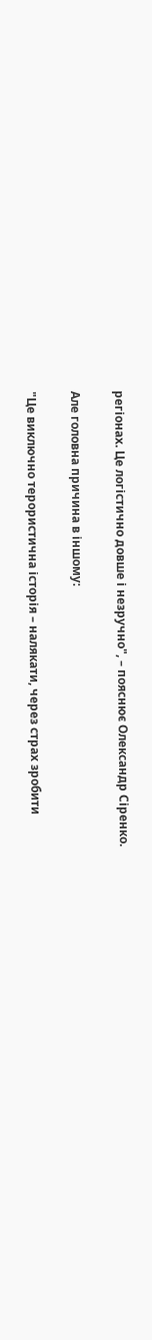регіонах. Це логістично довше і незручно", – пояснює Олександр Сіренко.

Але головна причина в іншому:

"Це виключно терористична історія – налякати, через страх зробити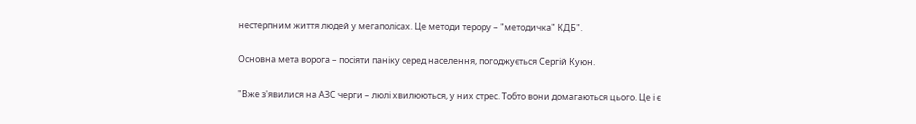нестерпним життя людей у мегаполісах. Це методи терору – "методичка" КДБ".

Основна мета ворога – посіяти паніку серед населення, погоджується Сергій Куюн.

"Вже з'явилися на АЗС черги – люлі хвилюються, у них стрес. Тобто вони домагаються цього. Це і є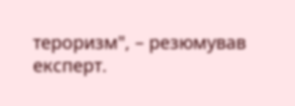тероризм", – резюмував експерт.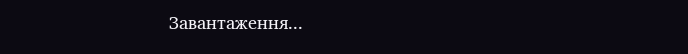Завантаження...